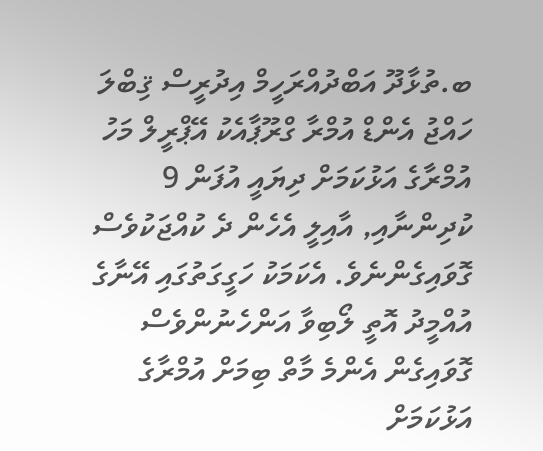ބ.ތުޅާދޫ އަބްދުއްރަހީމް އިދުރީސް ޤިބްލަ ހައްޖު އެންޑް އުމްރާ ގްރޫޕާއެކު އޭޕްރީލް މަހު އުމްރާގެ އަޅުކަމަށް ދިޔައީ އުފަން 9 ކުދިންނާއި, އާއިލީ އެހެން ދެ ކުއްޖަކުވެސް ގޮވައިގެންނެވެ. އެކަމަކު ހަގީގަތުގައި އޭނާގެ އުއްމީދު އޮތީ ލޯބިވާ އަންހެނުންވެސް ގޮވައިގެން އެންމެ މާތް ބިމަށް އުމްރާގެ އަޅުކަމަށް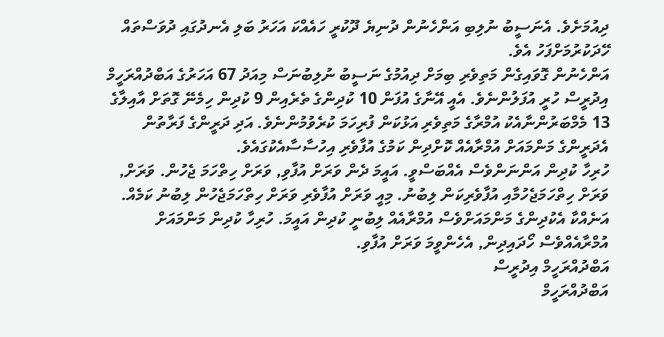ދިއުމަށެވެ. އެނަސީބު ނުލިބި އަންހެނުން ދުނިޔެ ދޫކުރީ ހައެއްކަ އަހަރު ބަލި އެނދުގައި ދުވަސްތައް ހޭދަކުރުމަށްފަހު އެވެ.
އަންހެނުން ގޮވައިގެން މަތިވެރި ބިމަށް ދިއުމުގެ ނަސީބު ނުލިބުނަސް މިއަދު 67 އަހަރުގެ އަބްދުއްރަހީމް އިދުރީސް ހުރީ އުފަލުންނެވެ. އެއީ އޭނާގެ އުފަން 10 ކުދިންގެ ތެރެއިން 9 ކުދިން ހިމެނޭ ގޮތަށް އާއިލާގެ 13 މެމްބަރުންނާއެކު އުމްރާގެ މަތިވެރި އަޅުކަން ފުރިހަމަ ކުރެވުމުންނެވެ. އަދި ދަރީންގެ ފަރާތުން އެދަރީންގެ މަންމައަށް އުމްރާއެއް ކޮށްދިން ކަމުގެ އުފާވެރި އިހުސާސާއެކުގައެވެ.
ހުރިހާ ކުދިން އަންނަންވެސް އެއްބަސްވީ. އައީމަ ދެން ވަރަށް އުފާވި, ވަރަށް ހިތްހަމަ ޖެހުން. ވަރަށް, ވަރަށް ހިތްހަމަޖެހުމާއި އުފާވެރިކަން ލިބުނު. މިއީ ވަރަށް އުފާވެރި ވަރަށް ހިތްހަމަޖެހުން ލިބުނު ކަމެއް. އަނެއްކާ އެކުދިންގެ މަންމައަށްވެސް އުމްރާއެއް ލިބުނީ ކުދިން އައީމަ. ހުރިހާ ކުދިން މަންމައަށް އުމްރާއެއްވެސް ހޯދައިދިން, އެހެންވީމަ ވަރަށް އުފާވި.
އަބްދުއްރަހީމް އިދުރީސް
އަބްދުއްރަހީމް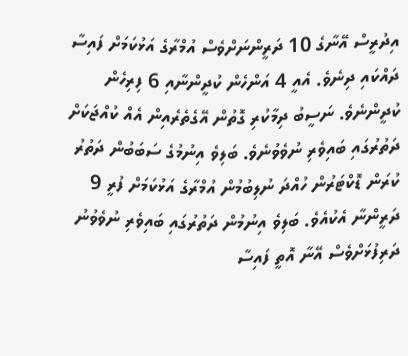އިދުރީސް އޭނާގެ 10 ދަރީންނަށްވެސް އުމްރާގެ އަޅުކަމަށް ފައިސާ ދައްކައި ދިނެވެ. އެއީ 4 އަންހެން ކުދީންނާއި 6 ފިރިހެން ކުދީންނެވެ. ނަސީބު ދިމާކުރި ގޮތުން އޭގެތެރެއިން އެއް ކުއްޖަކަށް ދަތުރުގައި ބައިވެރި ނުވެވުނެވެ. ބަލިވެ އިނުމުގެ ސަބަބުން ދަތުރު ކުރަން ޑޮކްޓަރުން ހުއްދަ ނުލިބުމުން އުމްރާގެ އަޅުކަމަށް ފުރީ 9 ދަރީންނާ އެކުއެވެ. ބަލިވެ އިނުމުން ދަތުރުގައި ބައިވެރި ނުވެވުނު ދަރިފުޅަށްވެސް އޭނާ އޮތީ ފައިސާ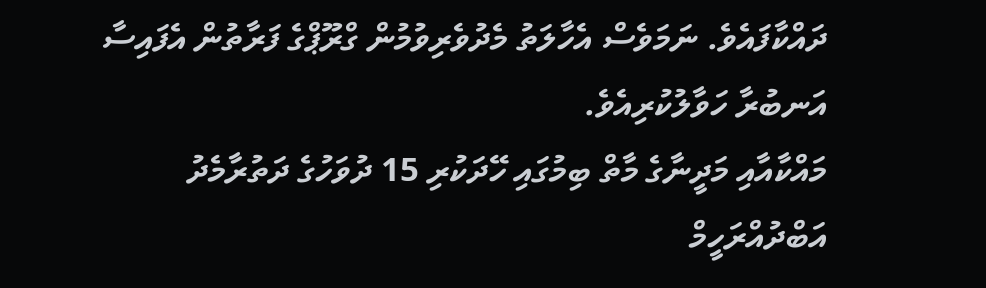ދައްކާފައެވެ. ނަމަވެސް އެހާލަތު މެދުވެރިވުމުން ގްރޫޕްގެ ފަރާތުން އެފައިސާ އަނބުރާ ހަވާލުކުރިއެވެ.
މައްކާއާއި މަދީނާގެ މާތް ބިމުގައި ހޭދަކުރި 15 ދުވަހުގެ ދަތުރާމެދު އަބްދުއްރަހީމް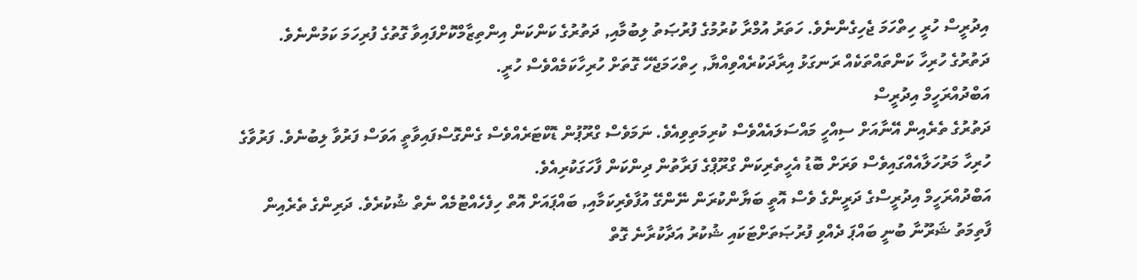އިދުރީސް ހުރީ ހިތްހަމަ ޖެހިގެންނެވެ. ހަތަރު އުމްރާ ކުރުމުގެ ފުރުޞަތު ލިބުމާއި, ދަތުރުގެ ކަންކަން އިންތިޒާމްކޮށްފައިވާ ގޮތުގެ ފުރިހަމަ ކަމުންނެވެ.
ދަތުރުގެ ހުރިހާ ކަންތައްތަކެއް ރަނގަޅު އިރާދަކުރެއްވިއްޔާ, ހިތްހަމަޖެހޭ ގޮތަށް ހުރިހާކަމެއްވެސް ހުރީ.
އަބްދުއްރަހީމް އިދުރީސް
ދަތުރުގެ ތެރެއިން އޭނާއަށް ސިއްހީ މައްސަލައެއްވެސް ކުރިމަތިވިއެވެ. ނަމަވެސް ގްރޫޕުން ޑޮކްޓަރެއްވެސް ގެންގޮސްފައިވާތީ އަވަސް ފަރުވާ ލިބުނެވެ. ފަރުވާގެ ހުރިހާ މަރުހަލާއެއްގައިވެސް ވަރަށް ބޮޑު އެހީތެރިކަން ގްރޫޕްގެ ފަރާތުން ދިންކަން ފާހަގަކުރިއެވެ.
އަބްދުއްރަހީމް އިދުރީސްގެ ދަރީންގެ ވެސް އޮތީ ބަޔާންކުރަން ނޭންގޭ އުފާވެރިކަމާއި, ބައްޕައަށް އޮތް ހިފެހެއްޓުމެއް ނެތް ޝުކުރެވެ. ދަރިންގެ ތެރެއިން ފާތިމަތު ޝަރޫނާ ބުނީ ބައްޕަ ދެއްވި ފުރުޞަތަށްޓަކައި ޝުކުރު އަދާކުރާނެ ގޮތް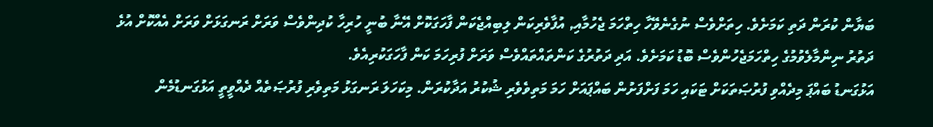ބަޔާން ކުރަން ދަތި ކަމަށެވެ. ހިތަށްވެސް ނުގެނެވޭހާ ހިތްހަމަ ޖެހުމާއި, އުފާވެރިކަން ލިބިއްޖެކަން ފާހަގަކޮށް އޭނާ ބުނީ ހުރިހާ ކުދިންވެސް ވަރަށް ރަނގަޅަށް ވަރަށް އެއްކޮށް އުޅެ ދަތުރު ނިންމާލެވުމުގެ ހިތްހަމަޖެހުންވެސް ބޮޑު ކަމަށެވެ. އަދި ދަތުރުގެ ކަންތައްތައްވެސް ވަރަށް ފުރިހަމަ ކަން ފާހަގަކުރިއެވެ.
އަޅުގަނޑު ބައްޕަ މިދެއްވި ފުރުޞަތަކަށް ޓަކައި ހަމަ ފަށްފަށުން ބައްޕައަށް ހަމަ މަތިވެވެރި ޝުކުރު އަދާކުރަން. މިކަހަލަ ރަނގަޅު މަތިވެރި ފުރުޞަތެއް ދެއްވީތީ އަޅުގަނޑުމެން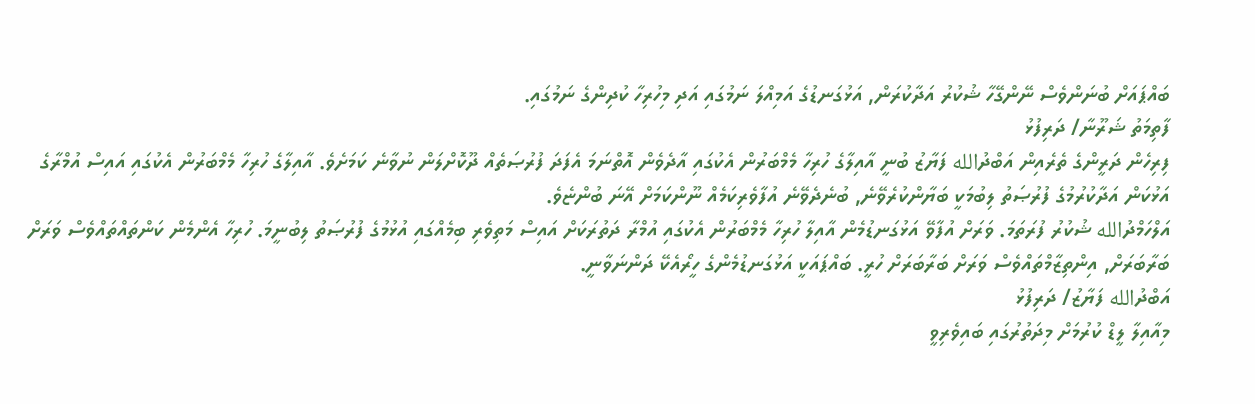ބައްޕައަށް ބުނަންވެސް ނޭންގޭހާ ޝުކުރު އަދާކުރަން, އަޅުގަނޑުގެ އަމިއްލަ ނަމުގައި އަދި މިހުރިހާ ކުދިންގެ ނަމުގައި.
ފާތިމަތު ޝަރޫނާ/ ދަރިފުޅު
ފިރިހެން ދަރީންގެ ތެރެއިން އަބްދުالله ފަޔާޒު ބުނީ އާއިލާގެ ހުރިހާ މެމްބަރުން އެކުގައި އާދެވެން އޮތްނަމަ އެފަދަ ފުރުޞަތެއް ދޫކޮށްލަން ނުވާނެ ކަމަށެވެ. އާއިލާގެ ހުރިހާ މެމްބަރުން އެކުގައި އައިސް އުމްރާގެ އަޅުކަން އަދާކުރުމުގެ ފުރުޞަތު ލިބުމަކީ ބަޔާންކުރެވޭނެ, ބުނެދެވޭނެ އުފާވެރިކަމެއް ނޫންކަމަށް އޭނަ ބުންޏެވެ.
އަލްހަމްދުالله ޝުކުރު ފުރަތަމަ. ވަރަށް އުފާވޭ އަޅުގަނޑުމެން އާއިލާ ހުރިހާ މެމްބަރުން އެކުގައި އުމްރާ ދަތުރަކަށް އައިސް މަތިވެރި ބިމެއްގައި އުޅުމުގެ ފުރުޞަތު ލިބުނީމަ. ހުރިހާ އެންމެން ކަންތައްތައްވެސް ވަރަށް ބަރާބަރަށް, އިންތިޒާމްތައްވެސް ވަރަށް ބަރާބަރަށް ހުރީ. ބައްޕައަކީ އަޅުގަނޑުމެންގެ ހީރޯއެކޭ ދަންނަވާނީ.
އަބްދުالله ފަޔާޒު/ ދަރިފުޅު
މިއާއިލާ ލީޑް ކުރުމަށް މިދަތުރުގައި ބައިވެރިވީ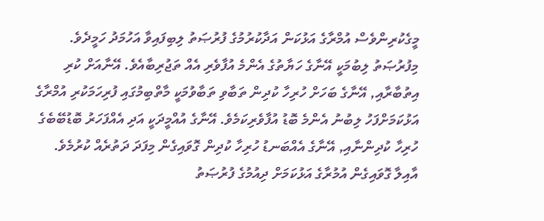މީގެކުރިންވެސް އުމްރާގެ އަޅުކަން އަދާކުރުމުގެ ފުރުޞަތު ލިބިފައިވާ އަހުމަދު ހަމީދެވެ. މިފުރުޞަތު ލިބުމަކީ އޭނާގެ ހަޔާތުގެ އެންމެ އުފާވެރި އެއް ތަޖުރިބާއެވެ. އޭނާއަށް ކުރި އިތުބާރާއި, އޭނާގެ ބަހަށް ހުރިހާ ކުދިން ތަބާވި ތަބާވުމަކީ މާތްބިމުގައި ފުރިހަމަކުރި އުމްރާގެ އަޅުކަމަށްފަހު ލިބުނު އެންމެ ބޮޑު އުފާވެރިކަމެވެ. އޭނާގެ އުއްމީދަކީ އަދި އެއްފަހަރު ބޮޑުބޭބެގެ ހުރިހާ ކުދިންނާއި, އޭނާގެ އެއްބަނޑު ހުރިހާ ކުދިން ގޮވައިގެން މިފަދަ ދަތުރެއް ކުރުމެވެ. އާއިލާ ގޮވައިގެން އުމުރާގެ އަޅުކަމަށް ދިއުމުގެ ފުރުޞަތު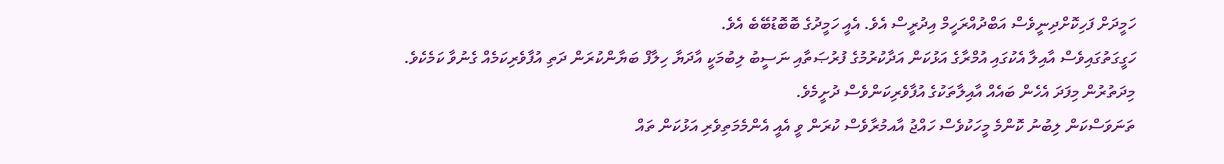ހަމީދަށް ފަހިކޮށްދިނީވެސް އަބްދުއްރަހީމް އިދުރީސް އެވެ. އެއީ ހަމީދުގެ ބޮބޮޑުބޭބެ އެވެ.
ހަގީގަތުގައިވެސް އާއިލާ އެކުގައި އުމްރާގެ އަޅުކަން އަދާކުރުމުގެ ފުރުޞަތާއި ނަސީބު ލިބުމަކީ އާދަޔާ ހިލާފް ބަޔާންކުރަން ދަތި އުފާވެރިކަމެއް ގެނުވާ ކަމެކެވެ. މިދަތުރުން މިފަދަ އެހެން ބައެއް އާއިލާތަކުގެ އުފާވެރިކަންވެސް ދުށީމެވެ.
ތަނަވަސްކަން ލިބުނު ކޮންމެ މީހަކުވެސް ހައްޖު އާއމުރާވެސް ކުރަން ވީ އެއީ އެންމެމަތިވެރި އަޅުކަން ތައް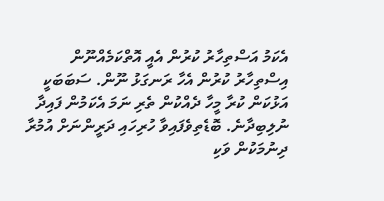އެކަމު އަސްތިހާރު ކުރުން އެއީ އޮތްކަމެއްނޫން
އިސްތިހާރު ކުރުން އެހާ ރަނގަޅު ނޫން. ސަބަބަކީ އަޅުކަން ކުރާ މީހާ ދެއްކުން ތެރި ނަމަ އެކަމުން ފައިދާ ނުލިބިދާނެ. ބޮޑެތިވެފައިވާ ހުރިހައި ދަރީންނަށް އުމުރާ ދިނުމަކުން ވަކި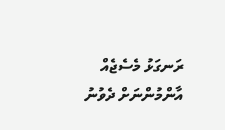ރަނގަޅު މެސެޖެއް އާންމުންނަށް ދެވުނު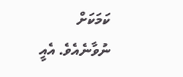ކަމަކަށް ނުވާނެއެވެ. އެއީ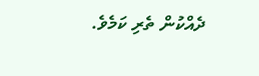ދެއްކުން ތެރި ކަމެވެ.